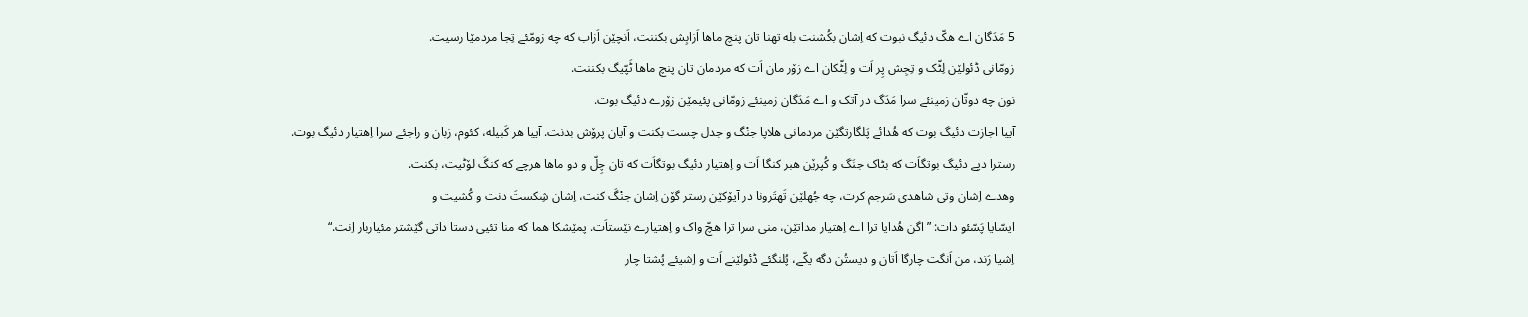5 مَدَگان اے هکّ دئیگ نبوت که اِشان بکُشنت بله تهنا تان پنچ ماها اَزابِش بکننت، اَنچێن اَزاب که چه زومّئے تِجا مردمێا رسیت.
زومّانی ڈئولێن لِٹّک و تِجِش پِر اَت و لِٹّکان اے زۆر مان اَت که مردمان تان پنچ ماها ٹَپّیگ بکننت.
نون چه دوتّان زمینئے سرا مَدَگ در آتک و اے مَدَگان زمینئے زومّانی پئیمێن زۆرے دئیگ بوت.
آییا اجازت دئیگ بوت که هُدائے پَلگارتگێن مردمانی هلاپا جنْگ و جدل چست بکنت و آیان پرۆش بدنت. آییا هر کَبیله، کئوم، زبان و راجئے سرا اِهتیار دئیگ بوت.
رسترا دپے دئیگ بوتگاَت که بٹاک جنَگ و کُپرێن هبر کنگا اَت و اِهتیار دئیگ بوتگاَت که تان چِلّ و دو ماها هرچے که کنگَ لۆٹیت، بکنت.
وهدے اِشان وتی شاهدی سَرجم کرت، چه جُهلێن تَهتَرونا در آیۆکێن رستر گۆن اِشان جنْگَ کنت، اِشان شِکستَ دنت و کُشیت و
ایسّایا پَسّئو دات: ”اگن هُدایا ترا اے اِهتیار مداتێن، منی سرا ترا هچّ واک و اِهتیارے نێستاَت. پمێشکا هما که منا تئیی دستا داتی گێشتر مئیاربار اِنت.“
اِشیا رَند، من اَنگت چارگا اَتان و دیستُن دگه یکّے، پُلنگئے ڈئولێنے اَت و اِشیئے پُشتا چار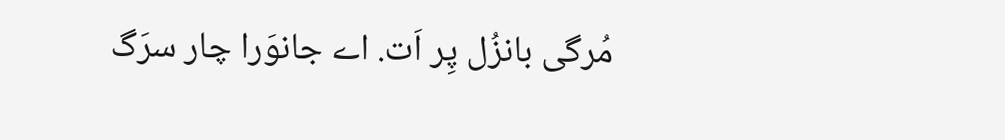مُرگی بانزُل پِر اَت. اے جانوَرا چار سرَگ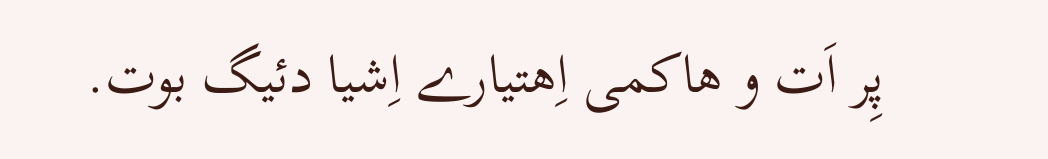پِر اَت و هاکمی اِهتیارے اِشیا دئیگ بوت.